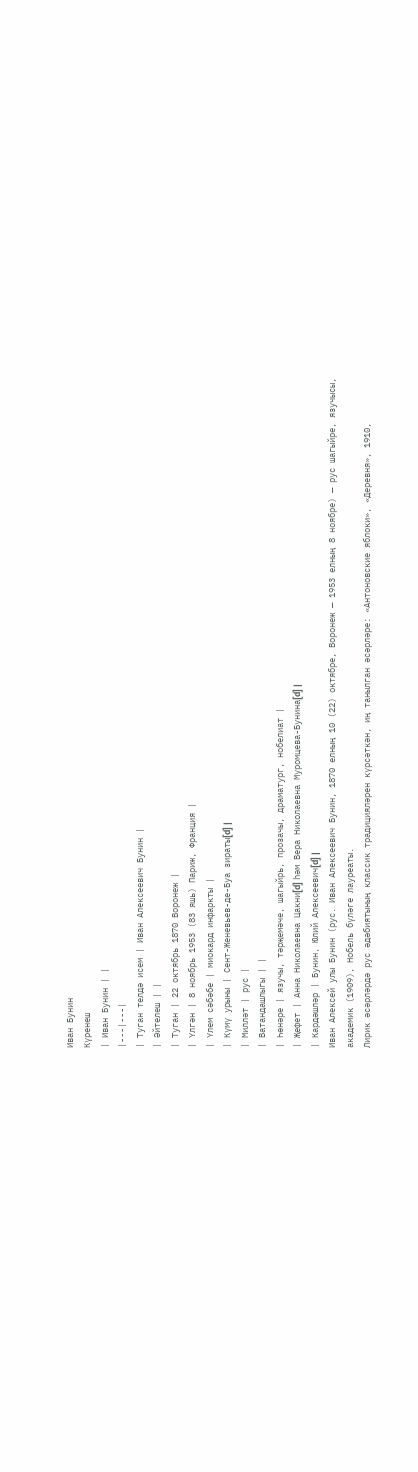Иван Бунин
Күренеш
| Иван Бунин | |
|---|---|
| Туган телдә исем | Иван Алексеевич Бунин |
| Әйтелеш | |
| Туган | 22 октябрь 1870 Воронеж |
| Үлгән | 8 ноябрь 1953 (83 яшь) Париж, Франция |
| Үлем сәбәбе | миокард инфаркты |
| Күмү урыны | Сент-Женевьев-де-Буа зираты[d] |
| Милләт | рус |
| Ватандашлыгы | |
| Һөнәре | язучы, тәрҗемәче, шагыйрь, прозачы, драматург, нобелиат |
| Җефет | Анна Николаевна Цакни[d] һәм Вера Николаевна Муромцева-Бунина[d] |
| Кардәшләр | Бунин, Юлий Алексеевич[d] |
Иван Алексей улы Бунин (рус. Иван Алексеевич Бунин, 1870 елның 10 (22) октябре, Воронеж — 1953 елның 8 ноябре) — рус шагыйре, язучысы, академик (1909), Нобель бүләге лауреаты.
Лирик әсәрләрдә рус әдәбиятының классик традицияләрен күрсәткән, иң танылган әсәрләре: «Антоновские яблоки», «Деревня», 1910,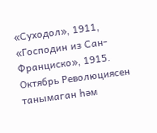«Суходол», 1911, «Господин из Сан-Франциско», 1915. Октябрь Революциясен танымаган һәм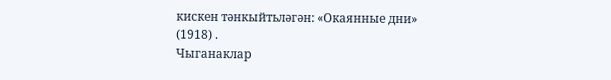кискен тәнкыйтьләгән: «Окаянные дни» (1918) .
Чыганаклар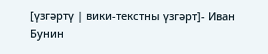[үзгәртү | вики-текстны үзгәрт]- Иван Бунин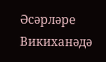Әсәрләре Викиханәдә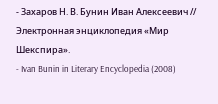- Захаров Н. В. Бунин Иван Алексеевич // Электронная энциклопедия «Мир Шекспира».
- Ivan Bunin in Literary Encyclopedia (2008)